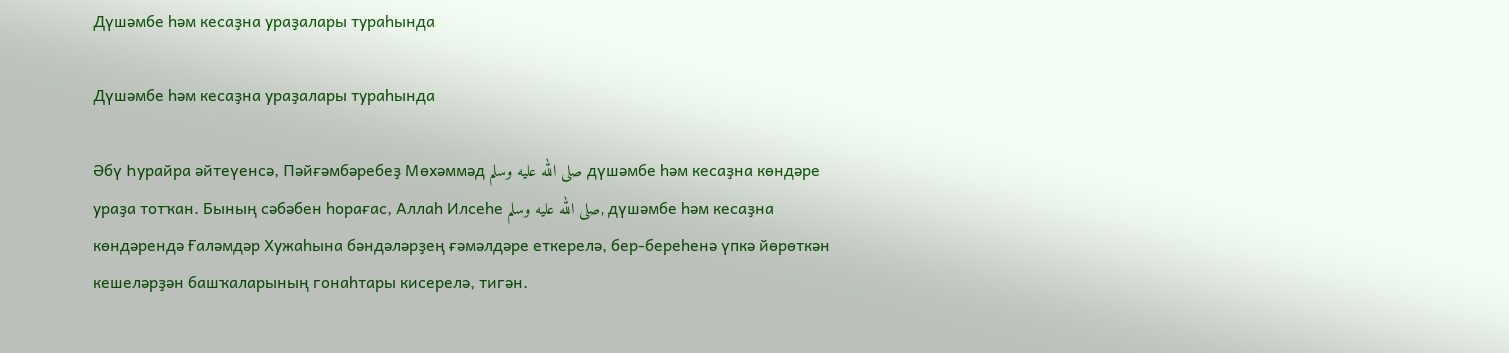Дүшәмбе һәм кесаҙна ураҙалары тураһында

Дүшәмбе һәм кесаҙна ураҙалары тураһында

Әбү Һурайра әйтеүенсә, Пәйғәмбәребеҙ Мөхәммәд صلى الله عليه وسلم дүшәмбе һәм кесаҙна көндәре ураҙа тотҡан. Бының сәбәбен һорағас, Аллаһ Илсеһе صلى الله عليه وسلم, дүшәмбе һәм кесаҙна көндәрендә Ғаләмдәр Хужаһына бәндәләрҙең ғәмәлдәре еткерелә, бер-береһенә үпкә йөрөткән кешеләрҙән башҡаларының гонаһтары кисерелә, тигән.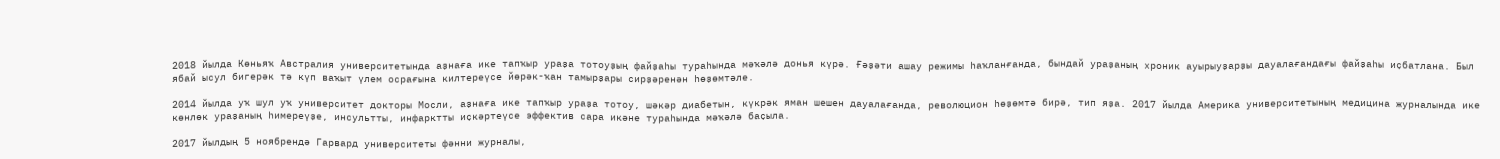2018 йылда Көньяҡ Австралия университетында аҙнаға ике тапҡыр ураҙа тотоуҙың файҙаһы тураһында мәҡәлә донья күрә. Ғәҙәти ашау режимы һаҡланғанда, бындай ураҙаның хроник ауырыуҙарҙы дауалағандағы файҙаһы иҫбатлана. Был ябай ысул бигерәк тә күп ваҡыт үлем осрағына килтереүсе йөрәк-ҡан тамырҙары сирҙәренән һөҙөмтәле.

2014 йылда уҡ шул уҡ университет докторы Мосли, аҙнаға ике тапҡыр ураҙа тотоу, шәкәр диабетын, күкрәк яман шешен дауалағанда, революцион һөҙөмтә бирә, тип яҙа. 2017 йылда Америка университетының медицина журналында ике көнлөк ураҙаның һимереүҙе, инсультты, инфарктты иҫкәртеүсе эффектив сара икәне тураһында мәҡәлә баҫыла.

2017 йылдың 5 ноябрендә Гарвард университеты фәнни журналы,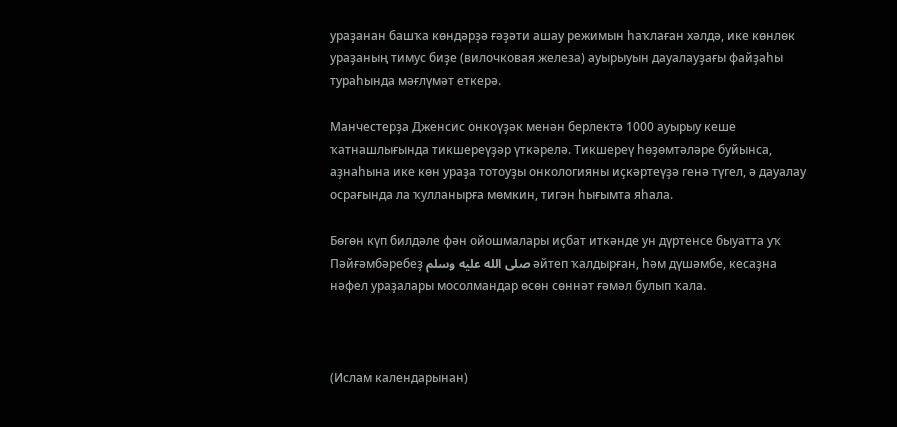ураҙанан башҡа көндәрҙә ғәҙәти ашау режимын һаҡлаған хәлдә, ике көнлөк ураҙаның тимус биҙе (вилочковая железа) ауырыуын дауалауҙағы файҙаһы тураһында мәғлүмәт еткерә.

Манчестерҙа Дженсис онкоүҙәк менән берлектә 1000 ауырыу кеше ҡатнашлығында тикшереүҙәр үткәрелә. Тикшереү һөҙөмтәләре буйынса, аҙнаһына ике көн ураҙа тотоуҙы онкологияны иҫкәртеүҙә генә түгел, ә дауалау осрағында ла ҡулланырға мөмкин, тигән һығымта яһала.

Бөгөн күп билдәле фән ойошмалары иҫбат иткәнде ун дүртенсе быуатта уҡ Пәйғәмбәребеҙ صلى الله عليه وسلم әйтеп ҡалдырған, һәм дүшәмбе, кесаҙна нәфел ураҙалары мосолмандар өсөн сөннәт ғәмәл булып ҡала.



(Ислам календарынан)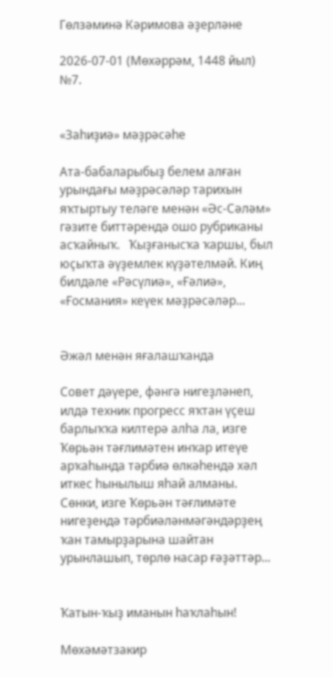Гөлзәминә Кәримова әҙерләне

2026-07-01 (Мөхәррәм, 1448 йыл) №7.


«Заһиҙиә» мәҙрәсәһе

Ата-бабаларыбыҙ белем алған урындағы мәҙрәсәләр тарихын яҡтыртыу теләге менән «Әс-Сәләм» гәзите биттәрендә ошо рубриканы асҡайныҡ.   Ҡыҙғанысҡа ҡаршы, был юҫыҡта әүҙемлек күҙәтелмәй. Киң билдәле «Рәсүлиә», «Ғәлиә», «Ғосмания» кеүек мәҙрәсәләр...


Әжәл менән яғалашҡанда

Совет дәүере, фәнгә нигеҙләнеп, илдә техник прогресс яҡтан үҫеш барлыҡҡа килтерә алһа ла, изге Ҡөрьән тәғлимәтен инҡар итеүе арҡаһында тәрбиә өлкәһендә хәл иткес һынылыш яһай алманы. Сөнки, изге Ҡөрьән тәғлимәте нигеҙендә тәрбиәләнмәгәндәрҙең ҡан тамырҙарына шайтан урынлашып, төрлө насар ғәҙәттәр...


Ҡатын-ҡыҙ иманын һаҡлаһын!

Мөхәмәтзакир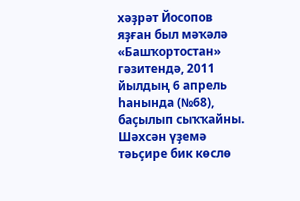хәҙрәт Йосопов яҙған был мәҡәлә «Башҡортостан» гәзитендә, 2011 йылдың 6 апрель һанында (№68), баҫылып сыҡҡайны. Шәхсән үҙемә тәьҫире бик көслө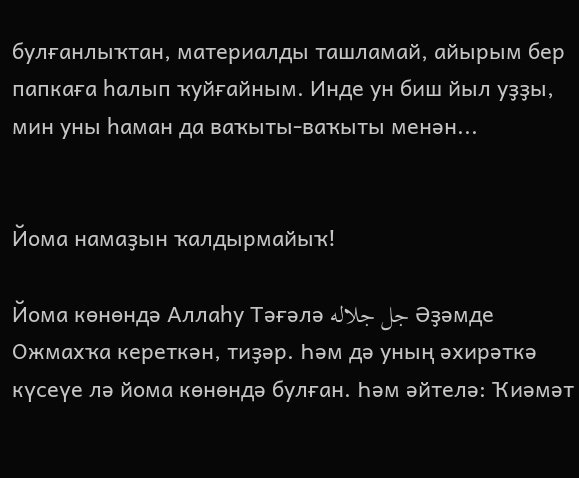булғанлыҡтан, материалды ташламай, айырым бер папкаға һалып ҡуйғайным. Инде ун биш йыл уҙҙы, мин уны һаман да ваҡыты-ваҡыты менән...


Йома намаҙын ҡалдырмайыҡ!

Йома көнөндә Аллаһу Тәғәлә جل جلاله Әҙәмде Ожмахҡа кереткән, тиҙәр. Һәм дә уның әхирәткә күсеүе лә йома көнөндә булған. Һәм әйтелә: Ҡиәмәт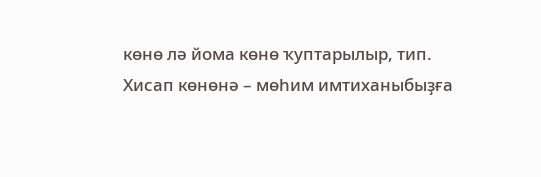көнө лә йома көнө ҡуптарылыр, тип. Хисап көнөнә – мөһим имтиханыбыҙға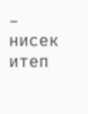– нисек итеп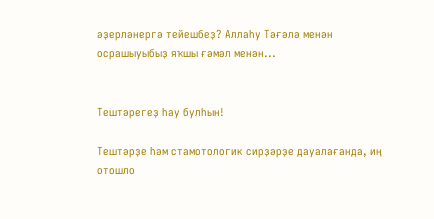әҙерләнергә тейешбеҙ? Аллаһу Тәғәлә менән осрашыуыбыҙ яҡшы ғәмәл менән...


Тештәрегеҙ һау булһын!

Тештәрҙе һәм стамотологик сирҙәрҙе дауалағанда, иң отошло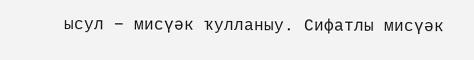ысул − мисүәк ҡулланыу. Сифатлы мисүәк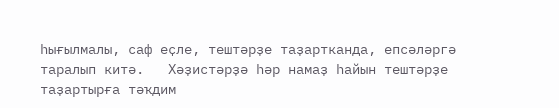һығылмалы, саф еҫле, тештәрҙе таҙартканда, епсәләргә таралып китә.   Хәҙистәрҙә һәр намаҙ һайын тештәрҙе таҙартырға тәҡдим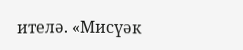ителә. «Мисүәк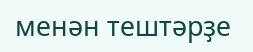менән тештәрҙе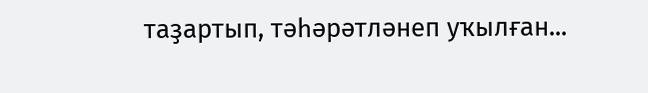таҙартып, тәһәрәтләнеп уҡылған...